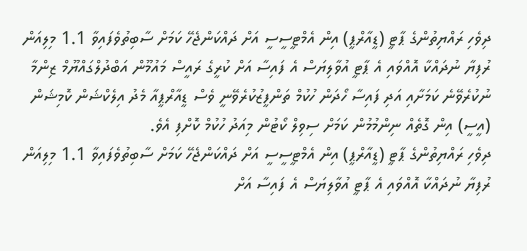ދިވެހި ރައްޔިތުންގެ ޕާޓީ (ޑީއާރްޕީ) އިން އެމްޓީސީސީ އަށް ދައްކަންޖެހޭ ކަމަށް ސާބިތުވެފައިވާ 1.1 މިލިއަން ރުފިޔާ ނުދައްކާ އޮއްވައި އެ ޕާޓީ އުވާލިޔަސް އެ ފައިސާ އަށް ކުރީގެ ރައީސް މައުމޫން އަބްދުލްގައްޔޫމް ޒިންމާ ނުކުރެވޭނެ ކަމަށާއި އަދި ފައިސާ ހޯދަން ހުކުމް ތަންފީޒުކުރެވޭނީ ވެސް ޑީއާރްޕީއާ މެދު އިލެކްޝަން ކޮމިޝަން (އީސީ) އިން ގޮތެއް ނިންމުމުން ކަމަށް ސިވިލް ކޯޓުން މިއަދު ހުކުމް ކޮށްފި އެވެ.
ދިވެހި ރައްޔިތުންގެ ޕާޓީ (ޑީއާރްޕީ) އިން އެމްޓީސީސީ އަށް ދައްކަންޖެހޭ ކަމަށް ސާބިތުވެފައިވާ 1.1 މިލިއަން ރުފިޔާ ނުދައްކާ އޮއްވައި އެ ޕާޓީ އުވާލިޔަސް އެ ފައިސާ އަށް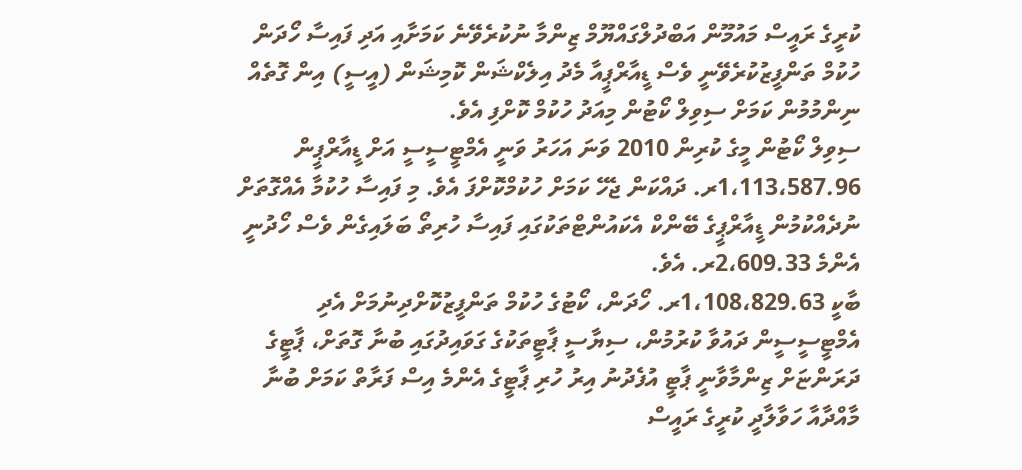ކުރީގެ ރައީސް މައުމޫން އަބްދުލްގައްޔޫމް ޒިންމާ ނުކުރެވޭނެ ކަމަށާއި އަދި ފައިސާ ހޯދަން ހުކުމް ތަންފީޒުކުރެވޭނީ ވެސް ޑީއާރްޕީއާ މެދު އިލެކްޝަން ކޮމިޝަން (އީސީ) އިން ގޮތެއް ނިންމުމުން ކަމަށް ސިވިލް ކޯޓުން މިއަދު ހުކުމް ކޮށްފި އެވެ.
ސިވިލް ކޯޓުން މީގެ ކުރިން 2010 ވަނަ އަހަރު ވަނީ އެމްޓީސީސީ އަށް ޑީއާރްޕީން 1،113،587.96ރ. ދައްކަން ޖެހޭ ކަމަށް ހުކުމްކޮށްފަ އެވެ. މި ފައިސާ ހުކުމާ އެއްގޮތަށް ނުދެއްކުމުން ޑީއާރްޕީގެ ބޭންކް އެކައުންޓްތަކުގައި ފައިސާ ހުރިތޯ ބަލައިގެން ވެސް ހޯދުނީ އެންމެ 2،609.33ރ. އެވެ.
ބާކީ 1،108،829.63ރ. ހޯދަން، ކޯޓުގެ ހުކުމް ތަންފީޒުކޮށްދިނުމަށް އެދި އެމްޓީސީސީން ދައުވާ ކުރުމުން، ސިޔާސީ ޕާޓީތަކުގެ ގަވައިދުގައި ބުނާ ގޮތަށް، ޕާޓީގެ ދަރަންޏަށް ޒިންމާވާނީ ޕާޓީ އުފެދުނު އިރު ހުރި ޕާޓީގެ އެންމެ އިސް ފަރާތް ކަމަށް ބުނާ މާއްދާއާ ހަވާލާދީ ކުރީގެ ރައީސް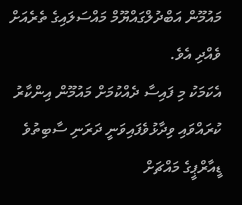މައުމޫން އަބްދުލްގައްޔޫމް މައްސަލައިގެ ތެރެއަށް ވެއްދި އެވެ.
އެކަމަކު މި ފައިސާ ދެއްކުމަށް މައުމޫން އިންކާރު ކުރައްވައި ވިދާޅުވެފައިވަނީ ދަރަނި ސާބިތުވެ ޑީއާރްޕީގެ މައްޗަށް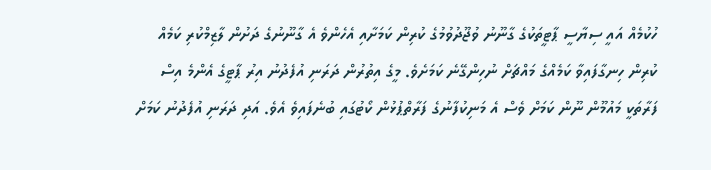ހުކުމެއް އައީ ސިޔާސީ ޕާޓީތަކުގެ ގާނޫނު ވުޖޫދުވުމުގެ ކުރިން ކަމަށާއި އެހެންވެ އެ ގާނޫނުގެ ދަށުން ލާޒިމްކުރި ކަމެއް ކުރިން ހިނގާފައިވާ ކަމެއްގެ މައްޗަށް ނުހިންގޭނެ ކަމަށެވެ. މީގެ އިތުރުން ދަރަނި އުފެދުނު އިރު ޕާޓީގެ އެންމެ އިސް ފަރާތަކީ މައުމޫން ނޫން ކަމަށް ވެސް އެ މަނިކުފާނުގެ ފަރާތްޕުޅުން ކޯޓުގައި ބުނެފައިވެ އެވެ. އަދި ދަރަނި އުފެދުނު ކަމަށް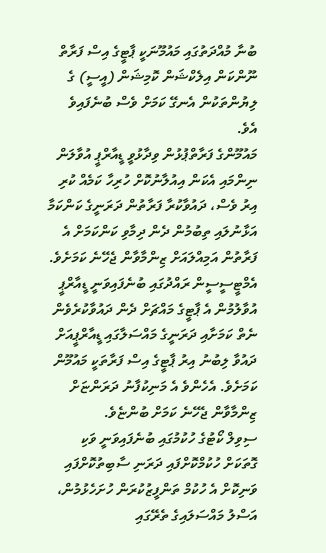ބުނާ މުއްދަތުގައި މައުމޫނަކީ ޕާޓީގެ އިސް ފަރާތް ނޫންކަން އިލެކްޝަން ކޮމިޝަން (އީސީ) ގެ ލިޔުންތަކުން އެނގޭ ކަމަށް ވެސް ބުނެފައިވެ އެވެ.
މައުމޫންގެ ފަރާތްޕުޅުން ވިދާޅުވީ ޑީއާރްޕީ އުވާލަން ނިންމައި އެކަން އިއުލާނުކޮށް ހުރިހާ ކަމެއް ކުރި އިރު ވެސް، ދައުވާކުރާ ފަރާތުން ދަރަނީގެ ކަންކަމާ އަޅާނުލައި ތިބުމުން ދެން ދިމާވި ކަންކަމަށް އެ ފަރާތުން އަމިއްލައަށް ޒިންމާވާން ޖެހޭނެ ކަމަށެވެ.
އެމްޓީސީސީން ރައްދުގައި ބުނެފައިވަނީ ޑީއާރްޕީ އުވާލުމުން އެ ޕާޓީގެ މައްޗަށް ދެން ދައުވާކުރެވެން ނެތް ކަމަށާއި ދަރަނީގެ މައްސަލާގައި ޑީއާރްޕީއަށް ދައުވާ ލިބުނު އިރު ޕާޓީގެ އިސް ފަރާތަކީ މައުމޫން ކަމަށެވެ. އެހެންވެ އެ މަނިކުފާނު ދަރަންޏަށް ޒިންމާވާން ޖެހޭނެ ކަމަށް ބުންޏެވެ.
ސިވިލް ކޯޓުގެ ހުކުމުގައި ބުނެފައިވަނީ ވަކި ގޮތަކަށް ހުކުމްކޮށްފައި ދަރަނި ސާބިތުކޮށްފައި ވަނިކޮށް އެ ހުކުމް ތަންފީޒުކުރަން ހުށަހެޅުމުން، އަސްލު މައްސަލައިގެ ތެރޭގައި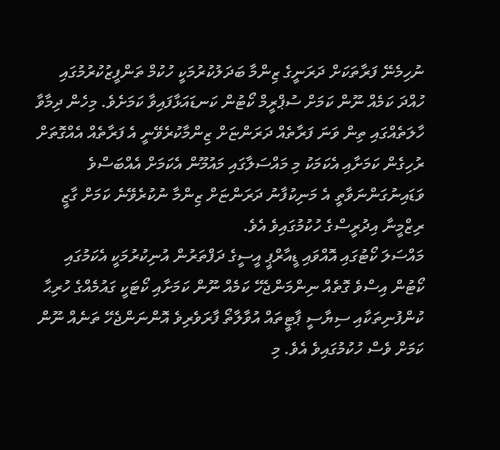ނުހިމެނޭ ފަރާތަކަށް ދަރަނީގެ ޒިންމާ ބަދަލުކުރުމަކީ ހުކުމް ތަންފީޒުކުރުމުގައި ހުއްދަ ކަމެއް ނޫން ކަމަށް ސުޕްރީމް ކޯޓުން ކަނޑައަޅާފައިވާ ކަމަށެވެ. މިހެން ދިމާވާ ހާލަތެއްގައި ތިން ވަނަ ފަރާތެއް ދަރަންޏަށް ޒިންމާކުރެވޭނީ އެ ފަރާތެއް އެއްގޮތަށް ރުހިގެން ކަމަށާއި އެކަމަކު މި މައްސަލާގައި މައުމޫން އެކަމަށް އެއްބަސްވެ ވަޑައިނުގަންނަވާތީ އެ މަނިކުފާނު ދަރަންޏަށް ޒިންމާ ނުކުރެވޭނެ ކަމަށް ގާޒީ ރިޒްމީނާ އިދުރީސްގެ ހުކުމުގައިވެ އެވެ.
މައްސަލަ ކޯޓުގައި އޮއްވައި ޑީއާރްޕީ އީސީގެ ދަފްތަރުން އުނިކުރުމަކީ އެކަމުގައި ކޯޓުން އިސްވެ ގޮތެއް ނިންމަންޖެހޭ ކަމެއް ނޫން ކަމަށާއި ކޯޓަކީ ގައުމެއްގެ ހުރިޙާ ކުންފުނިތަކާއި ސިޔާސީ ޕާޓީތައް އުވާލާތޯ ފާރަވެރިވެ އޮންނަންޖެހޭ ތަނެއް ނޫން ކަމަށް ވެސް ހުކުމުގައިވެ އެވެ. މި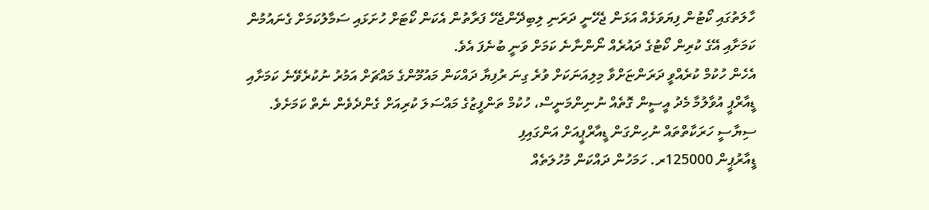ހާލަތުގައި ކޯޓުން ފިޔަވަޅެއް އަޅަން ޖެހޭނީ ދަރަނި ލިބިދޭންޖެހޭ ފަރާތުން އެކަން ކޯޓަށް ހުށަޅައި ސަމާލުކަމަށް ގެނައުމުން ކަމަށާއި އޭގެ ކުރިން ކޯޓުގެ ދައުރެއް ނޯންނާނެ ކަމަށް ވަނީ ބުނެފަ އެވެ.
އެހެން ހުކުމް ކުރެއްވީ ދަރަންޏަށްވާ މިލިއަނަކަށް ވުރެ ގިނަ ރުފިޔާ ދައްކަން މައުމޫންގެ މައްޗަށް އަމުރު ނުކުރެވޭނެ ކަމަށާއި ޑީއާރްޕީ އުވާލުމާ މެދު އީސީން ގޮތެއް ނުނިންމަނީސް، ހުކުމް ތަންފީޒުގެ މައްސަލަ ކުރިއަށް ގެންދެވެން ނެތް ކަމަށެވެ.
ސިޔާސީ ހަރަކާތްތައް ނުހިންގަން ޑީއާރްޕީއަށް އަންގައިފި
ޑީއާރުޕީން 125000ރ. ހަމަހުން ދައްކަން މުހުލަތެއް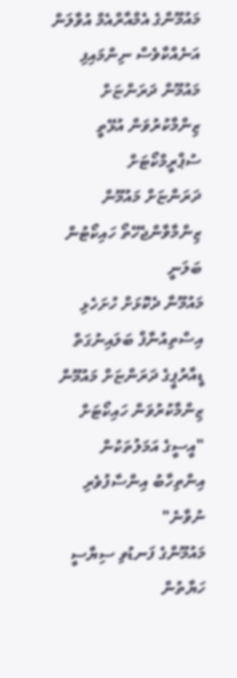މައުމޫންގެ އެމްއާރްއެމް އުވާލަން އަނެއްކާވެސް ނިންމައިފި
މައުމޫން ދަރަންޏަށް ޒިންމާކުރުވަން އުޅޭތީ ސުޕްރީމްކޯޓަށް
ދަރަންޏަށް މައުމޫން ޒިންމާވާންޖެހޭތޯ ހައިކޯޓުން ބަލަނީ
މައުމޫނާ ދެކޮޅަށް ހުށަހެޅި އިސްތިއުނާފް ބަލައިނުގަތް
ޑީއާރުޕީގެ ދަރަންޏަށް މައުމޫން ޒިންމާކުރުވަން ހައިކޯޓަށް
"އީސީގެ އަމަލުތަކުން އިންތިހާބު އިންސާފުވެރި ނުވާނެ"
މައުމޫންގެ ފަނޑުވި ސިޔާސީ ހަޔާތުން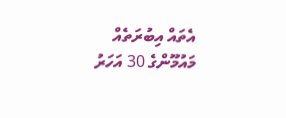އެތައް އިބުރަތެއް
މައުމޫންގެ 30 އަހަރު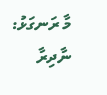މާ ރަނގަޅު: ނާދިރާ